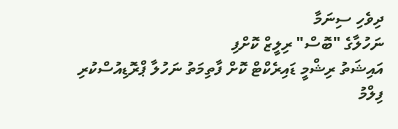ދިވެހި ސިނަމާ
ނަހުލާގެ "ބޮސް" ރިލީޒް ކޮށްފި
އައިޝަތު ރިޝްމީ ޑައިރެކްޓް ކޮށް ފާތިމަތު ނަހުލާ ޕްރޮޑިއުސްކުރި ފިލްމު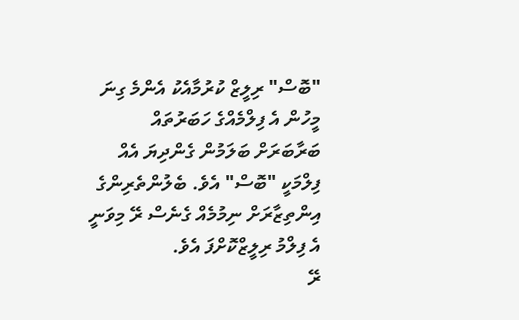"ބޮސް" ރިލީޒް ކުރުމާއެކު އެންމެ ގިނަ މީހުން އެ ފިލްމެއްގެ ހަބަރުތައް ބަރާބަރަށް ބަލަމުން ގެންދިޔަ އެއް ފިލްމަކީ "ބޮސް" އެވެ. ބެލުންތެރިންގެ އިންތިޒާރަށް ނިމުމެއް ގެނެސް ރޭ މިވަނީ އެ ފިލްމު ރިލީޒްކޮށްފަ އެވެ.
ރޭ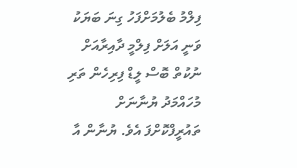ފިލްމު ބެލުމަށްފަހު ގިނަ ބަޔަކު ވަނީ އަލަށް ފިލްމީ ދާއިރާއަށް ނުކުތް ބޮސް ލީޑް ފިރިހެން ތަރި މުހައްމަދު ޔުނާނަށް ތައުރީފްކޮށްފަ އެވެ. ޔުނާން އާ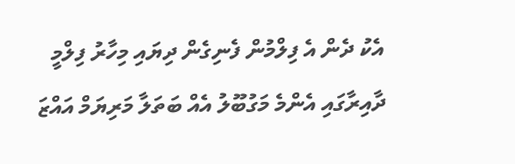އެކު ދެން އެ ފިލްމުން ފެނިގެން ދިޔައި މިހާރު ފިލްމީ ދާއިރާގައި އެންމެ މަގުބޫލު އެއް ބަތަލާ މަރިޔަމް އައްޒަ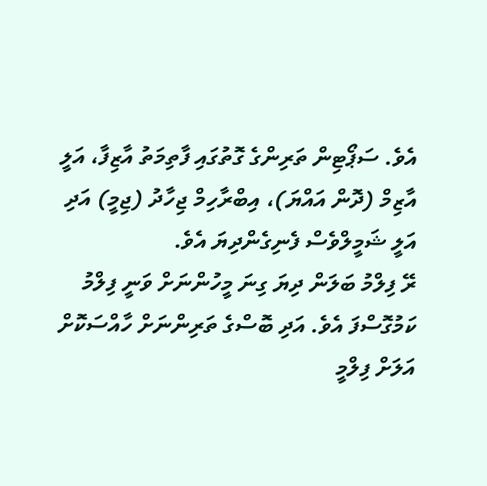އެވެ. ސަޕޯޓިން ތަރިންގެ ގޮތުގައި ފާތިމަތު އާޒިފާ، އަލީ އާޒިމް (ދޮން އައްޔަ)، އިބްރާހިމް ޖިހާދު (ޖިމީ) އަދި އަލީ ޝަމީލްވެސް ފެނިގެންދިޔަ އެވެ.
ރޭ ފިލްމު ބަލަން ދިޔަ ގިނަ މީހުންނަށް ވަނީ ފިލްމު ކަމުގޮސްފަ އެވެ. އަދި ބޮސްގެ ތަރިންނަށް ހާއްސަކޮށް އަލަށް ފިލްމީ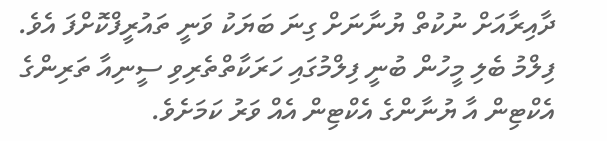ދާއިރާއަށް ނުކުތް ޔުނާނަށް ގިނަ ބަޔަކު ވަނީ ތައުރީފްކޮށްފަ އެވެ. ފިލްމު ބެލި މީހުން ބުނީ ފިލްމުގައި ހަރަކާތްތެރިވި ސީނިއާ ތަރިންގެ އެކްޓިން އާ ޔުނާންގެ އެކްޓިން އެއް ވަރު ކަމަށެވެ.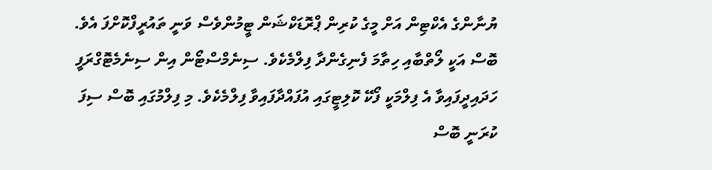ޔުނާންގެ އެކްޓިން އަށް މީގެ ކުރިން ޕްރޮޑަކްޝަން ޓީމުންވެސް ވަނީ ތައުރީފްކޮށްފަ އެވެ.
ބޮސް އަކީ ލޯތްބާއި ހިތާމަ ފެނިގެންދާ ފިލްމެކެވެ. ސިނެމްސްޓޯން އިން ސިނެމެޓޮގްރަފީ ހަދައިދީފައިވާ އެ ފިލްމަކީ ފޯކޭ ކޮލިޓީގައި އުފައްދާފައިވާ ފިލްމެކެވެ. މި ފިލްމުގައި ބޮސް ސިފަ ކުރަނީ ބޮސް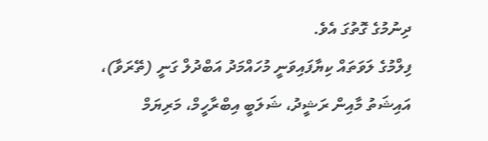ދިނުމުގެ ގޮތުގަ އެވެ.
ފިލްމުގެ ލަވަތައް ކިޔާފައިވަނީ މުހައްމަދު އަބްދުލް ގަނީ (ތޭރަވާ)، އައިޝަތު މާއިން ރަޝީދު، ޝަލަބީ އިބްރާހީމް، މަރިޔަމް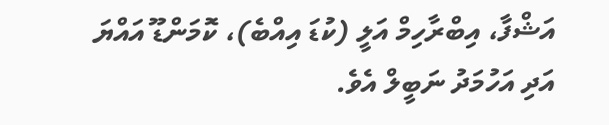އަޝްފާ، އިބްރާހިމް އަލީ (ކުޑަ އިއްބެ)، ކޮމަންޑޫ އައްޔަ އަދި އަހުމަދު ނަބީލް އެވެ.